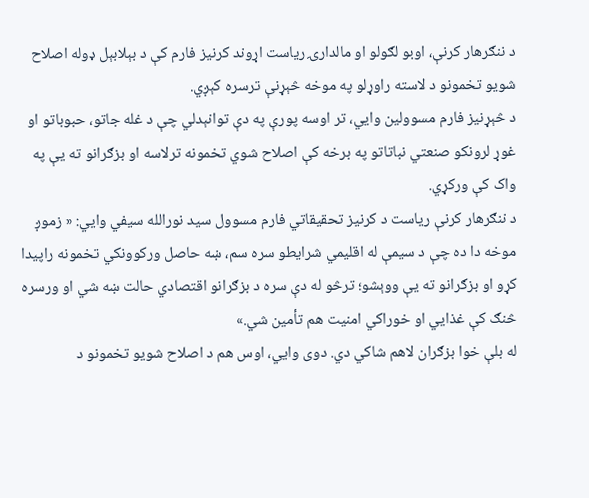د ننګرهار کرنې، اوبو لګولو او مالدارۍ ریاست اړوند کرنیز فارم کې د بېلابېل ډوله اصلاح شویو تخمونو د لاسته راوړلو په موخه څېړنې ترسره کېږي.
د څېړنیز فارم مسوولین وايي، تر اوسه پورې په دې توانېدلي چې د غله جاتو، حبوباتو او غوړ لرونکو صنعتي نباتاتو په برخه کې اصلاح شوي تخمونه ترلاسه او بزګرانو ته یې په واک کې ورکړي.
د ننګرهار کرنې ریاست د کرنیز تحقیقاتي فارم مسوول سید نورالله سیفي وايي: « زموږ موخه دا ده چې د سیمې له اقلیمي شرایطو سره سم، ښه حاصل ورکوونکي تخمونه راپیدا کړو او بزګرانو ته یې ووېشو؛ ترڅو له دې سره د بزګرانو اقتصادي حالت ښه شي او ورسره څنګ کې غذايي او خوراکي امنیت هم تأمین شي.»
له بلې خوا بزګران لاهم شاکي دي. دوی وايي، اوس هم د اصلاح شویو تخمونو د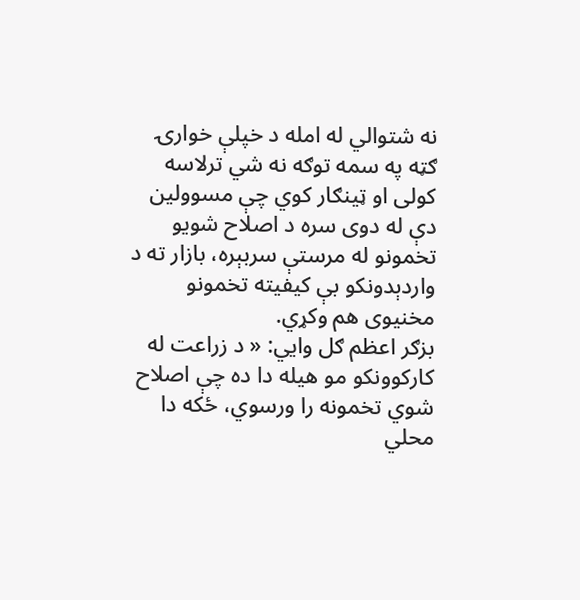نه شتوالي له امله د خپلې خوارۍ ګټه په سمه توګه نه شي ترلاسه کولی او ټینګار کوي چې مسوولین دې له دوی سره د اصلاح شویو تخمونو له مرستې سربېره، بازار ته د واردېدونکو بې کیفیته تخمونو مخنیوی هم وکړي.
بزګر اعظم ګل وايي: « د زراعت له کارکوونکو مو هیله دا ده چې اصلاح شوي تخمونه را ورسوي، ځکه دا محلي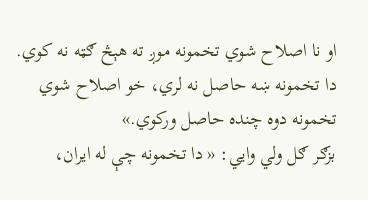او نا اصلاح شوي تخمونه موږ ته هېڅ ګټه نه کوي. دا تخمونه ښه حاصل نه لري، خو اصلاح شوي تخمونه دوه چنده حاصل ورکوي.»
بزګر ګل ولي وايي: « دا تخمونه چې له ایران،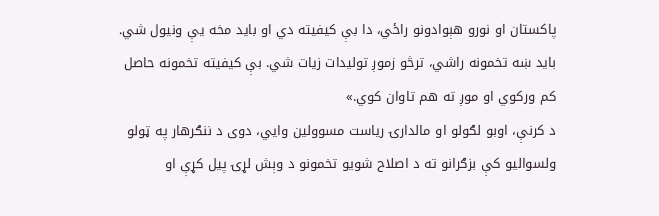پاکستان او نورو هېوادونو راځي، دا بې کیفیته دي او باید مخه یې ونیول شي. باید ښه تخمونه راشي، ترڅو زموږ تولیدات زیات شي. بې کیفیته تخمونه حاصل کم ورکوي او موږ ته هم تاوان کوي.»
د کرنې، اوبو لګولو او مالدارۍ ریاست مسوولین وايي، دوی د ننګرهار په ټولو ولسوالیو کې بزګرانو ته د اصلاح شویو تخمونو د وېش لړۍ پیل کړې او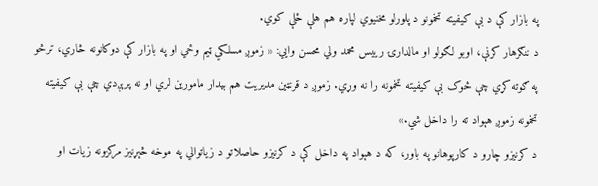په بازار کې د بې کیفیته تخمونو د پلورلو مخنیوي لپاره هم هلې ځلې کوي.
د ننګرهار کرنې، اوبو لګولو او مالدارۍ رییس محمد ولي محسن وايي: « زموږ مسلکي ټیم وځي او په بازار کې دوکانونه څاري، ترڅو په ګوته کړي چې څوک بې کیفیته تخمونه را نه وړي. زموږ د قرنټین مدیریت هم بیدار مامورین لري او نه پرېږدي چې بې کیفیته تخمونه زموږ هېواد ته را داخل شي.»
د کرنیزو چارو د کارپوهانو په باور، که د هېواد په داخل کې د کرنیزو حاصلاتو د زیاتوالي په موخه څېړنیز مرکزونه زیات او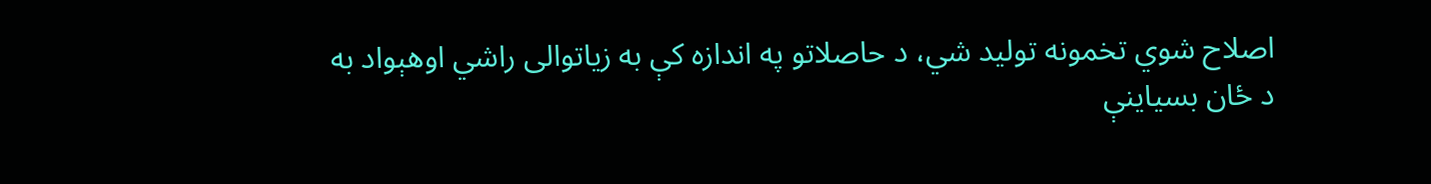اصلاح شوي تخمونه تولید شي، د حاصلاتو په اندازه کې به زیاتوالی راشي اوهېواد به د ځان بسیاینې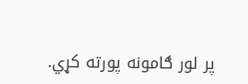پر لور ګامونه پورته کړي.